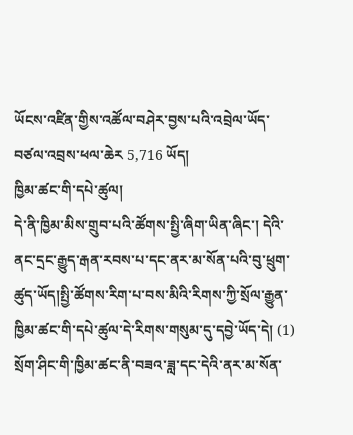ཡོངས་འཛིན་གྱིས་འཚོལ་བཤེར་བྱས་པའི་འབྲེལ་ཡོད་བཙལ་འབྲས་ཕལ་ཆེར 5,716 ཡོད།
ཁྱིམ་ཚང་གི་དཔེ་ཚུལ།
དེ་ནི་ཁྱིམ་མིས་གྲུབ་པའི་ཚོགས་སྤྱི་ཞིག་ཡིན་ཞིང་། དེའི་ནང་དྲང་རྒྱུད་རྒན་རབས་པ་དང་ནར་མ་སོན་པའི་བུ་ཕྲུག་ཚུད་ཡོད།སྤྱི་ཚོགས་རིག་པ་བས་མིའི་རིགས་ཀྱི་སྲོལ་རྒྱུན་ཁྱིམ་ཚང་གི་དཔེ་ཚུལ་དེ་རིགས་གསུམ་དུ་དབྱེ་ཡོད་དེ། (1) སྲོག་ཤིང་གི་ཁྱིམ་ཚང་ནི་བཟའ་ཟླ་དང་དེའི་ནར་མ་སོན་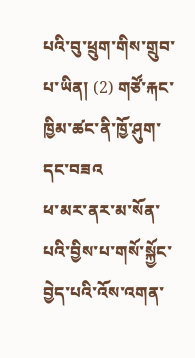པའི་བུ་ཕྲུག་གིས་གྲུབ་པ་ཡིན། (2) གཙོ་རྐང་ཁྱིམ་ཚང་ནི་ཁྱོ་ཤུག་དང་བཟའ
ཕ་མར་ནར་མ་སོན་པའི་བྱིས་པ་གསོ་སྐྱོང་བྱེད་པའི་འོས་འགན་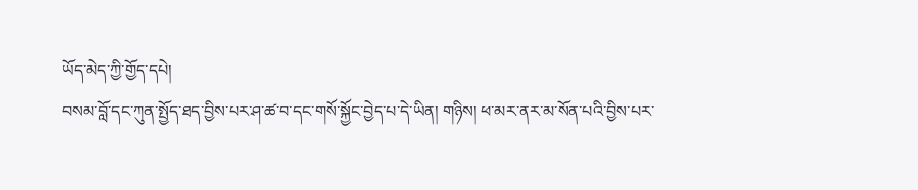ཡོད་མེད་ཀྱི་གྱོད་དཔེ།
བསམ་བློ་དང་ཀུན་སྤྱོད་ཐད་བྱིས་པར་ཤ་ཚ་བ་དང་གསོ་སྐྱོང་བྱེད་པ་དེ་ཡིན། གཉིས། ཕ་མར་ནར་མ་སོན་པའི་བྱིས་པར་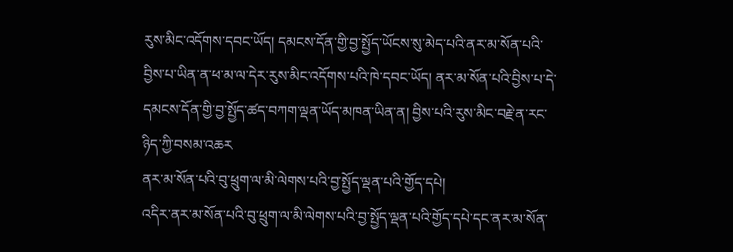རུས་མིང་འདོགས་དབང་ཡོད། དམངས་དོན་གྱི་བྱ་སྤྱོད་ཡོངས་སུ་མེད་པའི་ནར་མ་སོན་པའི་བྱིས་པ་ཡིན་ན་ཕ་མ་ལ་དེར་རུས་མིང་འདོགས་པའི་ཁེ་དབང་ཡོད། ནར་མ་སོན་པའི་བྱིས་པ་དེ་དམངས་དོན་གྱི་བྱ་སྤྱོད་ཚད་བཀག་ལྡན་ཡོད་མཁན་ཡིན་ན། བྱིས་པའི་རུས་མིང་བརྗེ་ན་རང་ཉིད་ཀྱི་བསམ་འཆར
ནར་མ་སོན་པའི་བུ་ཕྲུག་ལ་མི་ལེགས་པའི་བྱ་སྤྱོད་ལྡན་པའི་གྱོད་དཔེ།
འདིར་ནར་མ་སོན་པའི་བུ་ཕྲུག་ལ་མི་ལེགས་པའི་བྱ་སྤྱོད་ལྡན་པའི་གྱོད་དཔེ་དང་ནར་མ་སོན་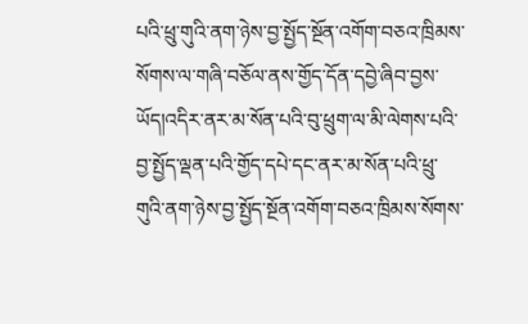པའི་ཕྲུ་གུའི་ནག་ཉེས་བྱ་སྤྱོད་སྔོན་འགོག་བཅའ་ཁྲིམས་སོགས་ལ་གཞི་བཅོལ་ནས་གྱོད་དོན་དབྱེ་ཞིབ་བྱས་ཡོད།འདིར་ནར་མ་སོན་པའི་བུ་ཕྲུག་ལ་མི་ལེགས་པའི་བྱ་སྤྱོད་ལྡན་པའི་གྱོད་དཔེ་དང་ནར་མ་སོན་པའི་ཕྲུ་གུའི་ནག་ཉེས་བྱ་སྤྱོད་སྔོན་འགོག་བཅའ་ཁྲིམས་སོགས་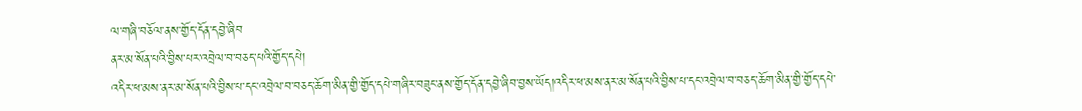ལ་གཞི་བཅོལ་ནས་གྱོད་དོན་དབྱེ་ཞིབ
ནར་མ་སོན་པའི་བྱིས་པར་འབྲེལ་བ་བཅད་པའི་གྱོད་དཔེ།
འདིར་ཕ་མས་ནར་མ་སོན་པའི་བྱིས་པ་དང་འབྲེལ་བ་བཅད་ཆོག་མིན་གྱི་གྱོད་དཔེ་གཞིར་བཟུང་ནས་གྱོད་དོན་དབྱེ་ཞིབ་བྱས་ཡོད།འདིར་ཕ་མས་ནར་མ་སོན་པའི་བྱིས་པ་དང་འབྲེལ་བ་བཅད་ཆོག་མིན་གྱི་གྱོད་དཔེ་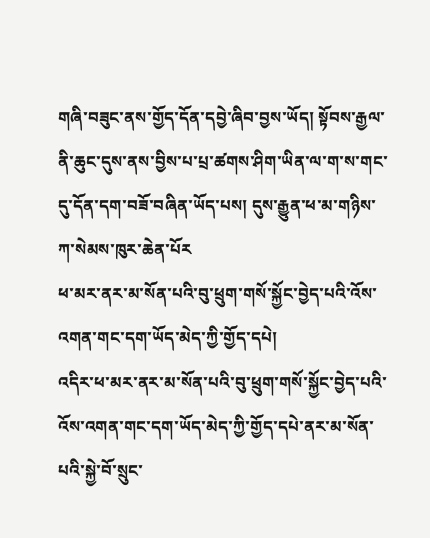གཞི་བཟུང་ནས་གྱོད་དོན་དབྱེ་ཞིབ་བྱས་ཡོད། སྟོབས་རྒྱལ་ནི་ཆུང་དུས་ནས་བྱིས་པ་པྲ་ཚགས་ཤིག་ཡིན་ལ་ག་ས་གང་དུ་དོན་དག་བཟོ་བཞིན་ཡོད་པས། དུས་རྒྱུན་ཕ་མ་གཉིས་ཀ་སེམས་ཁུར་ཆེན་པོར
ཕ་མར་ནར་མ་སོན་པའི་བུ་ཕྲུག་གསོ་སྐྱོང་བྱེད་པའི་འོས་འགན་གང་དག་ཡོད་མེད་ཀྱི་གྱོད་དཔེ།
འདིར་ཕ་མར་ནར་མ་སོན་པའི་བུ་ཕྲུག་གསོ་སྐྱོང་བྱེད་པའི་འོས་འགན་གང་དག་ཡོད་མེད་ཀྱི་གྱོད་དཔེ་ནར་མ་སོན་པའི་སྐྱེ་བོ་སྲུང་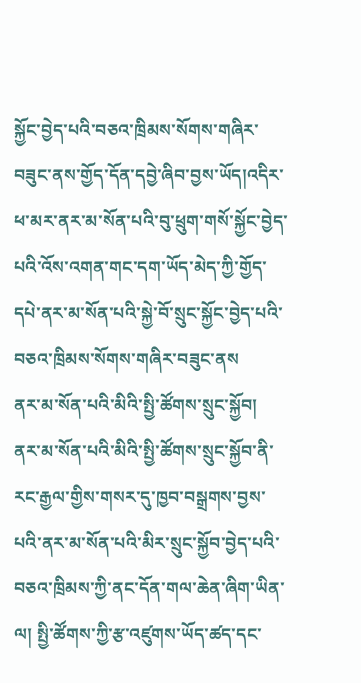སྐྱོང་བྱེད་པའི་བཅའ་ཁྲིམས་སོགས་གཞིར་བཟུང་ནས་གྱོད་དོན་དབྱེ་ཞིབ་བྱས་ཡོད།འདིར་ཕ་མར་ནར་མ་སོན་པའི་བུ་ཕྲུག་གསོ་སྐྱོང་བྱེད་པའི་འོས་འགན་གང་དག་ཡོད་མེད་ཀྱི་གྱོད་དཔེ་ནར་མ་སོན་པའི་སྐྱེ་བོ་སྲུང་སྐྱོང་བྱེད་པའི་བཅའ་ཁྲིམས་སོགས་གཞིར་བཟུང་ནས
ནར་མ་སོན་པའི་མིའི་སྤྱི་ཚོགས་སྲུང་སྐྱོབ།
ནར་མ་སོན་པའི་མིའི་སྤྱི་ཚོགས་སྲུང་སྐྱོབ་ནི་རང་རྒྱལ་གྱིས་གསར་དུ་ཁྱབ་བསྒྲགས་བྱས་པའི་ནར་མ་སོན་པའི་མིར་སྲུང་སྐྱོབ་བྱེད་པའི་བཅའ་ཁྲིམས་ཀྱི་ནང་དོན་གལ་ཆེན་ཞིག་ཡིན་ལ། སྤྱི་ཚོགས་ཀྱི་རྩ་འཛུགས་ཡོད་ཚད་དང་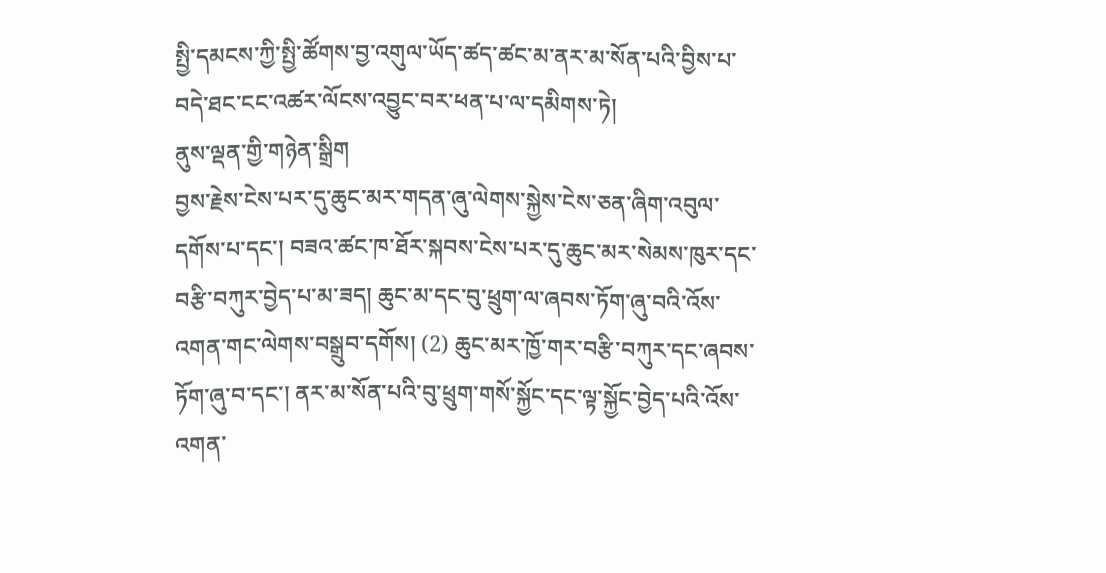སྤྱི་དམངས་ཀྱི་སྤྱི་ཚོགས་བྱ་འགུལ་ཡོད་ཚད་ཚང་མ་ནར་མ་སོན་པའི་བྱིས་པ་བདེ་ཐང་ངང་འཚར་ལོངས་འབྱུང་བར་ཕན་པ་ལ་དམིགས་ཏེ།
ནུས་ལྡན་གྱི་གཉེན་སྒྲིག
བྱས་རྗེས་ངེས་པར་དུ་ཆུང་མར་གདན་ཞུ་ལེགས་སྐྱེས་ངེས་ཅན་ཞིག་འབུལ་དགོས་པ་དང་། བཟའ་ཚང་ཁ་ཐོར་སྐབས་ངེས་པར་དུ་ཆུང་མར་སེམས་ཁུར་དང་བརྩི་བཀུར་བྱེད་པ་མ་ཟད། ཆུང་མ་དང་བུ་ཕྲུག་ལ་ཞབས་ཏོག་ཞུ་བའི་འོས་འགན་གང་ལེགས་བསྒྲུབ་དགོས། (2) ཆུང་མར་ཁྱོ་གར་བརྩི་བཀུར་དང་ཞབས་ཏོག་ཞུ་བ་དང་། ནར་མ་སོན་པའི་བུ་ཕྲུག་གསོ་སྐྱོང་དང་ལྟ་སྐྱོང་བྱེད་པའི་འོས་འགན་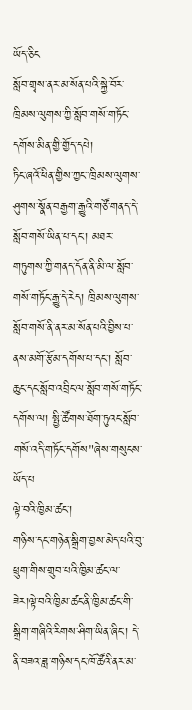ཡོད་ཅིང
སློབ་གྲྭས་ནར་མ་སོན་པའི་སྐྱེ་བོར་ཁྲིམས་ལུགས་ཀྱི་སློབ་གསོ་གཏོང་དགོས་མིན་གྱི་གྱོད་དཔེ།
ཏིང་ཞའོ་ཕིན་གྱིས་ཀྱང་་ཁྲིམས་ལུགས་ཤུགས་སྣོན་བརྒྱག་རྒྱུའི་གཙོ་གནད་དེ་སློབ་གསོ་ཡིན་པ་དང་། མཐར་གཏུགས་ཀྱི་གནད་དོན་ནི་མི་ལ་སློབ་གསོ་གཏོང་རྒྱུ་དེ་རེད། ཁྲིམས་ལུགས་སློབ་གསོ་ནི་ནར་མ་སོན་པའི་བྱིས་པ་ནས་མགོ་རྩོམ་དགོས་པ་དང་། སློབ་ཆུང་དང་སློབ་འབྲིང་ལ་སློབ་གསོ་གཏོང་དགོས་ལ། སྤྱི་ཚོགས་ཐོག་ཏུའང་སློབ་གསོ་འདི་གཏོང་དགོས"ཞེས་གསུངས་ཡོད་པ
ལྟེ་བའི་ཁྱིམ་ཚང་།
གཉིས་དང་གཉེན་སྒྲིག་བྱས་མེད་པའི་བུ་ཕྲུག་གིས་གྲུབ་པའི་ཁྱིམ་ཚང་ལ་ཟེར།ལྟེ་བའི་ཁྱིམ་ཚང་ནི་ཁྱིམ་ཚང་གི་སྒྲིག་གཞིའི་རིགས་ཤིག་ཡིན་ཞིང་། དེ་ནི་བཟའ་ཟླ་གཉིས་དང་ཁོ་ཚོའི་ནར་མ་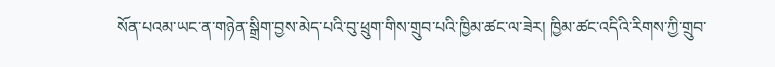སོན་པའམ་ཡང་ན་གཉེན་སྒྲིག་བྱས་མེད་པའི་བུ་ཕྲུག་གིས་གྲུབ་པའི་ཁྱིམ་ཚང་ལ་ཟེར། ཁྱིམ་ཚང་འདིའི་རིགས་ཀྱི་གྲུབ་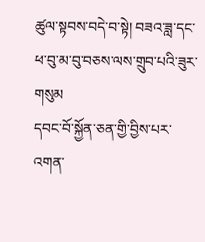ཚུལ་སྟབས་བདེ་བ་སྟེ། བཟའ་ཟླ་དང་ཕ་བུ་མ་བུ་བཅས་ལས་གྲུབ་པའི་ཟུར་གསུམ
དབང་བོ་སྐྱོན་ཅན་གྱི་བྱིས་པར་འགན་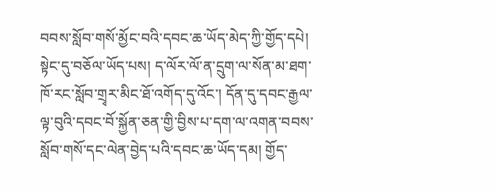བབས་སློབ་གསོ་མྱོང་བའི་དབང་ཆ་ཡོད་མེད་ཀྱི་གྱོད་དཔེ།
སྟེང་དུ་བཅོལ་ཡོད་པས། ད་ལོར་ལོ་ན་དྲུག་ལ་སོན་མ་ཐག་ཁོ་རང་སློབ་གྲྭར་མིང་ཐོ་འགོད་དུ་འོང་། དོན་དུ་དབང་རྒྱལ་ལྟ་བུའི་དབང་བོ་སྐྱོན་ཅན་གྱི་བྱིས་པ་དག་ལ་འགན་བབས་སློབ་གསོ་དང་ལེན་བྱེད་པའི་དབང་ཆ་ཡོད་དམ། གྱོད་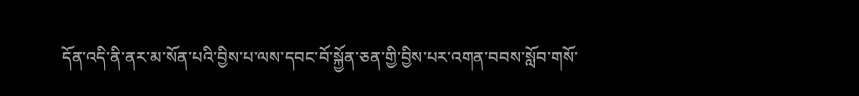དོན་འདི་ནི་ནར་མ་སོན་པའི་བྱིས་པ་ལས་དབང་བོ་སྐྱོན་ཅན་གྱི་བྱིས་པར་འགན་བབས་སློབ་གསོ་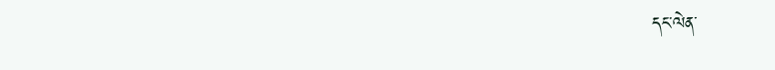དང་ལེན་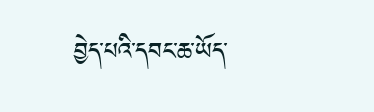བྱེད་པའི་དབང་ཆ་ཡོད་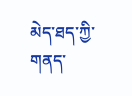མེད་ཐད་ཀྱི་གནད་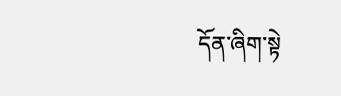དོན་ཞིག་སྟེ